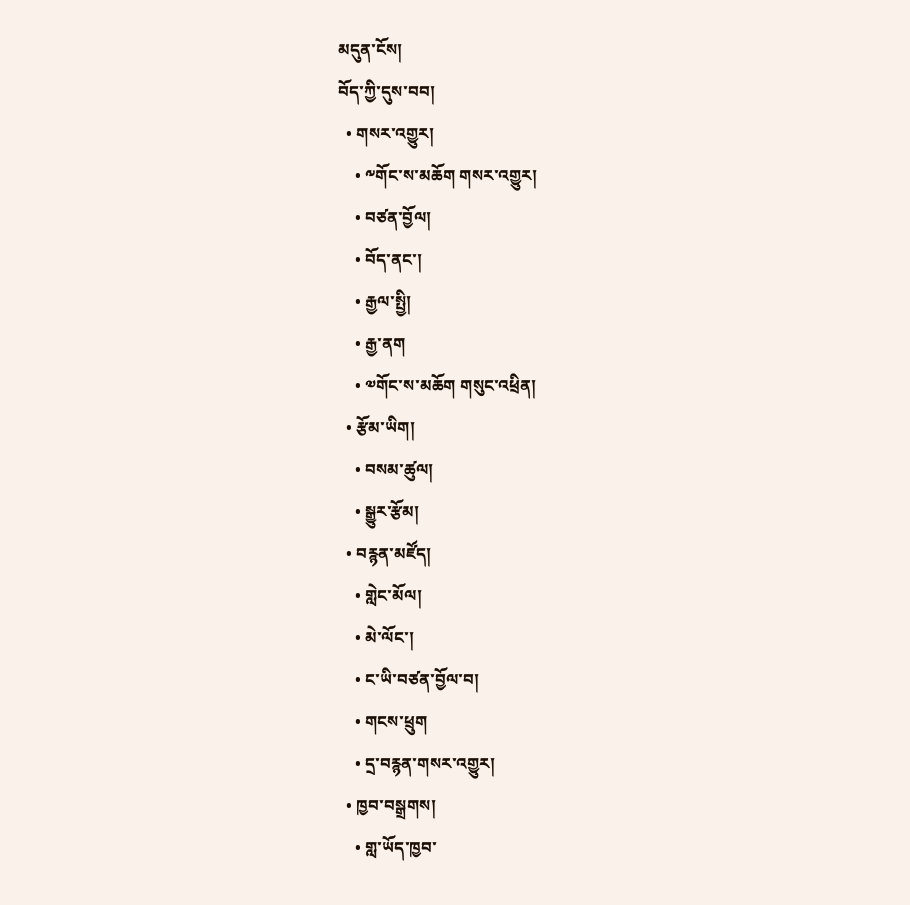མདུན་ངོས།
བོད་ཀྱི་དུས་བབ།
  • གསར་འགྱུར།
    • ༸གོང་ས་མཆོག གསར་འགྱུར།
    • བཙན་བྱོལ།
    • བོད་ནང་།
    • རྒྱལ་སྤྱི།
    • རྒྱ་ནག
    • ༧གོང་ས་མཆོག གསུང་འཕྲིན།
  • རྩོམ་ཡིག།
    • བསམ་ཚུལ།
    • སྒྱུར་རྩོམ།
  • བརྙན་མཛོད།
    • གླེང་མོལ།
    • མེ་ལོང་།
    • ང་ཡི་བཙན་བྱོལ་བ།
    • གངས་ཕྲུག
    • དྲ་བརྙན་གསར་འགྱུར།
  • ཁྱབ་བསྒྲགས།
    • གླ་ཡོད་ཁྱབ་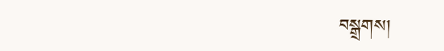བསྒྲགས།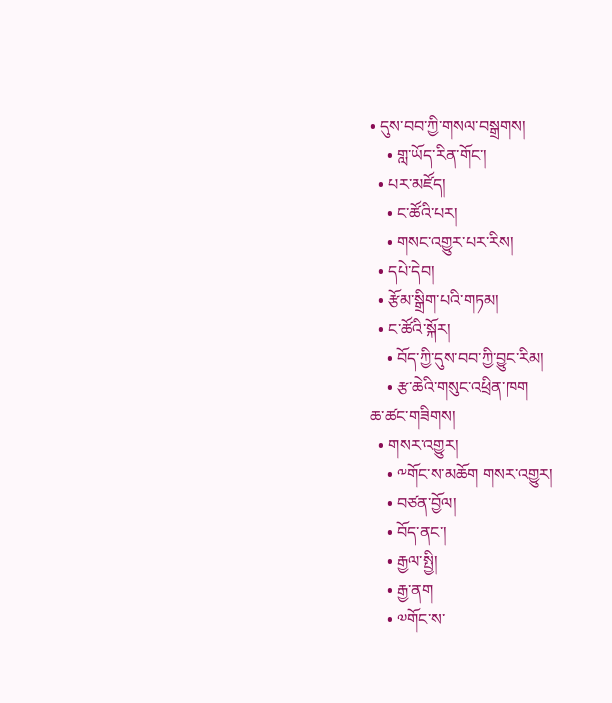• དུས་བབ་ཀྱི་གསལ་བསྒྲགས།
    • གླ་ཡོད་རིན་གོང་།
  • པར་མཛོད།
    • ང་ཚོའི་པར།
    • གསང་འགྱུར་པར་རིས།
  • དཔེ་དེབ།
  • རྩོམ་སྒྲིག་པའི་གཏམ།
  • ང་ཚོའི་སྐོར།
    • བོད་ཀྱི་དུས་བབ་ཀྱི་བྱུང་རིམ།
    • རྩ་ཆེའི་གསུང་འཕྲིན་ཁག
ཆ་ཚང་གཟིགས།
  • གསར་འགྱུར།
    • ༸གོང་ས་མཆོག གསར་འགྱུར།
    • བཙན་བྱོལ།
    • བོད་ནང་།
    • རྒྱལ་སྤྱི།
    • རྒྱ་ནག
    • ༧གོང་ས་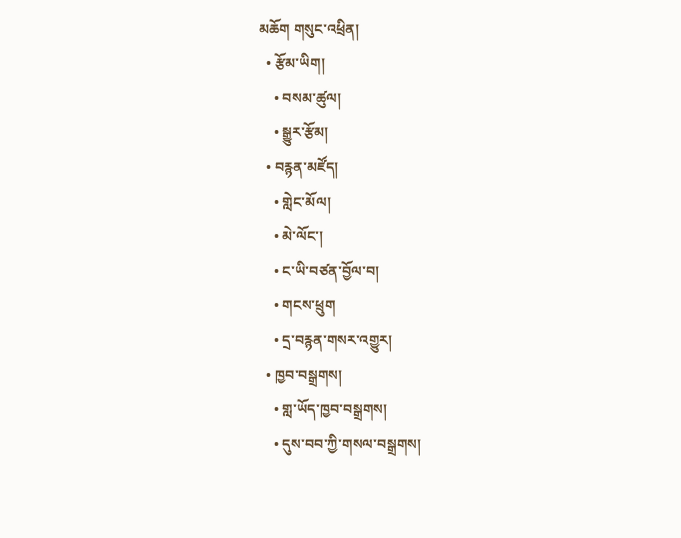མཆོག གསུང་འཕྲིན།
  • རྩོམ་ཡིག།
    • བསམ་ཚུལ།
    • སྒྱུར་རྩོམ།
  • བརྙན་མཛོད།
    • གླེང་མོལ།
    • མེ་ལོང་།
    • ང་ཡི་བཙན་བྱོལ་བ།
    • གངས་ཕྲུག
    • དྲ་བརྙན་གསར་འགྱུར།
  • ཁྱབ་བསྒྲགས།
    • གླ་ཡོད་ཁྱབ་བསྒྲགས།
    • དུས་བབ་ཀྱི་གསལ་བསྒྲགས།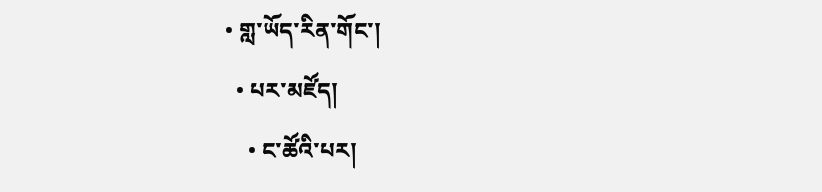• གླ་ཡོད་རིན་གོང་།
  • པར་མཛོད།
    • ང་ཚོའི་པར།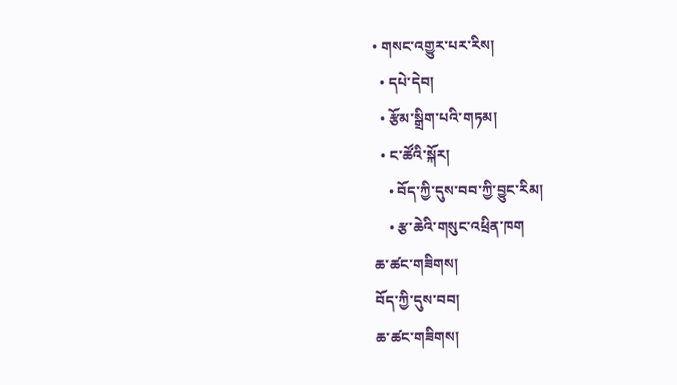• གསང་འགྱུར་པར་རིས།
  • དཔེ་དེབ།
  • རྩོམ་སྒྲིག་པའི་གཏམ།
  • ང་ཚོའི་སྐོར།
    • བོད་ཀྱི་དུས་བབ་ཀྱི་བྱུང་རིམ།
    • རྩ་ཆེའི་གསུང་འཕྲིན་ཁག
ཆ་ཚང་གཟིགས།
བོད་ཀྱི་དུས་བབ།
ཆ་ཚང་གཟིགས།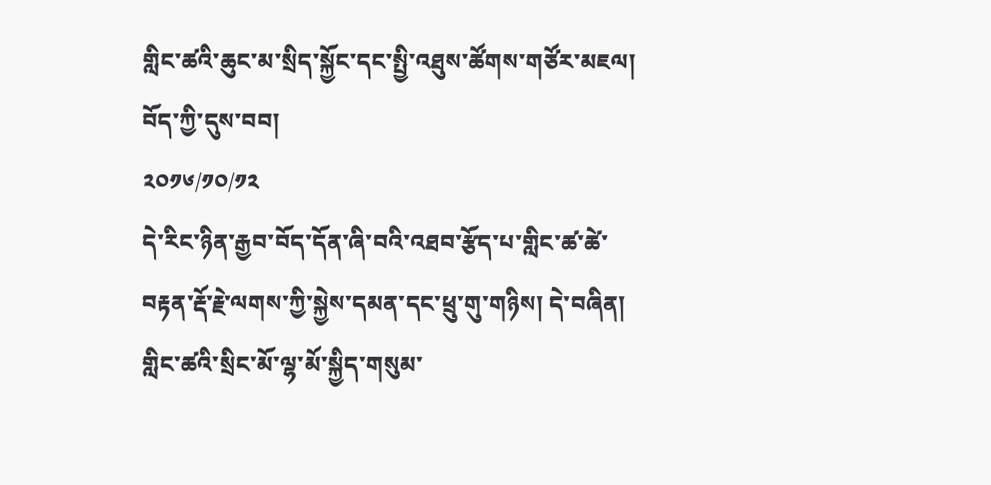གླིང་ཚའི་ཆུང་མ་སྲིད་སྐྱོང་དང་སྤྱི་འཐུས་ཚོགས་གཙོར་མཇལ།
བོད་ཀྱི་དུས་བབ།
༢༠༡༦/༡༠/༡༢
དེ་རིང་ཉིན་རྒྱབ་བོད་དོན་ཞི་བའི་འཐབ་རྩོད་པ་གླིང་ཚ་ཚེ་བརྟན་རྡོ་རྗེ་ལགས་ཀྱི་སྐྱེས་དམན་དང་ཕྲུ་གུ་གཉིས། དེ་བཞིན། གླིང་ཚའི་སྲིང་མོ་ལྷ་མོ་སྐྱིད་གསུམ་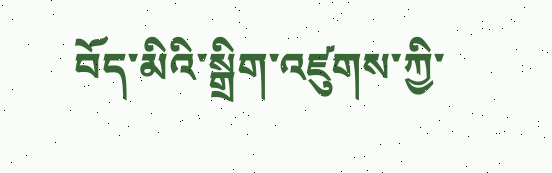བོད་མིའི་སྒྲིག་འཛུགས་ཀྱི་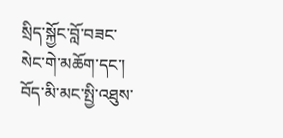སྲིད་སྐྱོང་བློ་བཟང་སེང་གེ་མཆོག་དང་། བོད་མི་མང་སྤྱི་འཐུས་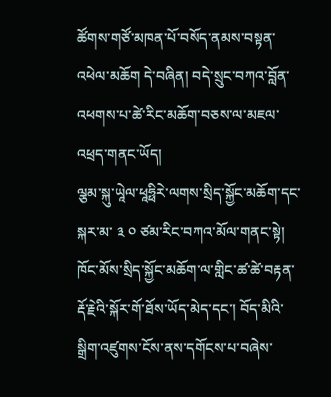ཚོགས་གཙོ་མཁན་པོ་བསོད་ནམས་བསྟན་འཕེལ་མཆོག དེ་བཞིན། བདེ་སྲུང་བཀའ་བློན་འཕགས་པ་ཚེ་རིང་མཆོག་བཅས་ལ་མཇལ་འཕྲད་གནང་ཡོད།
ལྕམ་སྐུ་ཡཱེལ་ཕཱཧྥིརེ་ལགས་སྲིད་སྐྱོང་མཆོག་དང་སྐར་མ་ ༣ ༠ ཙམ་རིང་བཀའ་མོལ་གནང་སྟེ། ཁོང་མོས་སྲིད་སྐྱོང་མཆོག་ལ་གླིང་ཚ་ཚེ་བརྟན་རྡོ་རྗེའི་སྐོར་གོ་ཐོས་ཡོད་མེད་དང་། བོད་མིའི་སྒྲིག་འཛུགས་ངོས་ནས་དགོངས་པ་བཞེས་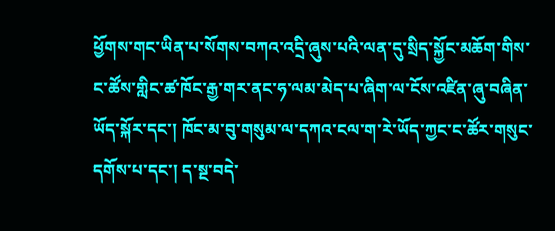ཕྱོགས་གང་ཡིན་པ་སོགས་བཀའ་འདྲི་ཞུས་པའི་ལན་དུ་སྲིད་སྐྱོང་མཆོག་གིས་ང་ཚོས་གླིང་ཚ་ཁོང་རྒྱ་གར་ནང་ཧ་ལམ་མེད་པ་ཞིག་ལ་ངོས་འཛིན་ཞུ་བཞིན་ཡོད་སྐོར་དང་། ཁོང་མ་བུ་གསུམ་ལ་དཀའ་ངལ་ག་རེ་ཡོད་ཀྱང་ང་ཚོར་གསུང་དགོས་པ་དང་། ད་སྔ་བདེ་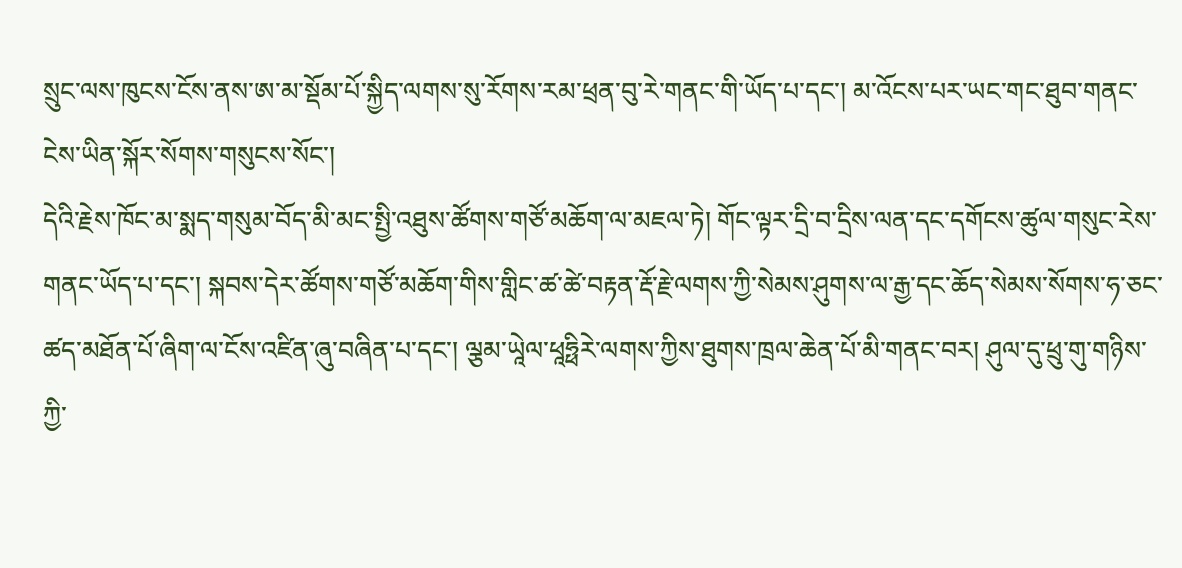སྲུང་ལས་ཁུངས་ངོས་ནས་ཨ་མ་སྡོམ་པོ་སྐྱིད་ལགས་སུ་རོགས་རམ་ཕྲན་བུ་རེ་གནང་གི་ཡོད་པ་དང་། མ་འོངས་པར་ཡང་གང་ཐུབ་གནང་ངེས་ཡིན་སྐོར་སོགས་གསུངས་སོང་།
དེའི་རྗེས་ཁོང་མ་སྨད་གསུམ་བོད་མི་མང་སྤྱི་འཐུས་ཚོགས་གཙོ་མཆོག་ལ་མཇལ་ཏེ། གོང་ལྟར་དྲི་བ་དྲིས་ལན་དང་དགོངས་ཚུལ་གསུང་རེས་གནང་ཡོད་པ་དང་། སྐབས་དེར་ཚོགས་གཙོ་མཆོག་གིས་གླིང་ཚ་ཚེ་བརྟན་རྡོ་རྗེ་ལགས་ཀྱི་སེམས་ཤུགས་ལ་རྒྱ་དང་ཆོད་སེམས་སོགས་ཧ་ཅང་ཚད་མཐོན་པོ་ཞིག་ལ་ངོས་འཛིན་ཞུ་བཞིན་པ་དང་། ལྕམ་ཡཱེལ་ཕཱཧྥིརེ་ལགས་ཀྱིས་ཐུགས་ཁྲལ་ཆེན་པོ་མི་གནང་བར། ཤུལ་དུ་ཕྲུ་གུ་གཉིས་ཀྱི་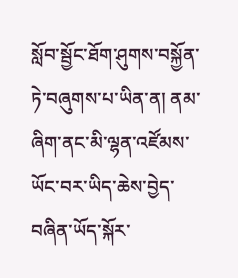སློབ་སྦྱོང་ཐོག་ཤུགས་བསྐྱོན་ཏེ་བཞུགས་པ་ཡིན་ན། ནམ་ཞིག་ནང་མི་ལྷན་འཛོམས་ཡོང་བར་ཡིད་ཆེས་བྱེད་བཞིན་ཡོད་སྐོར་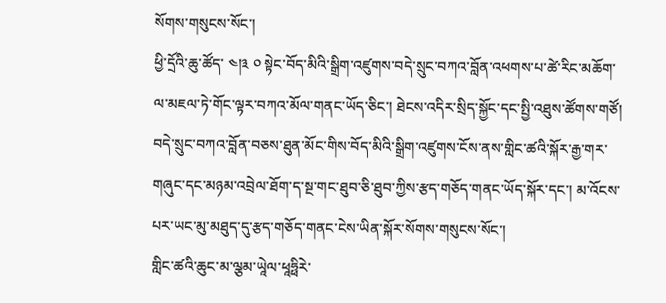སོགས་གསུངས་སོང་།
ཕྱི་དྲོའི་ཆུ་ཚོད་ ༤།༣ ༠ སྟེང་བོད་མིའི་སྒྲིག་འཛུགས་བདེ་སྲུང་བཀའ་བློན་འཕགས་པ་ཚེ་རིང་མཆོག་ལ་མཇལ་ཏེ་གོང་ལྟར་བཀའ་མོལ་གནང་ཡོད་ཅིང་། ཐེངས་འདིར་སྲིད་སྐྱོང་དང་སྤྱི་འཐུས་ཚོགས་གཙོ། བདེ་སྲུང་བཀའ་བློན་བཅས་ཐུན་མོང་གིས་བོད་མིའི་སྒྲིག་འཛུགས་ངོས་ནས་གླིང་ཚའི་སྐོར་རྒྱ་གར་གཞུང་དང་མཉམ་འབྲེལ་ཐོག་ད་སྔ་གང་ཐུབ་ཅི་ཐུབ་ཀྱིས་རྩད་གཅོད་གནང་ཡོད་སྐོར་དང་། མ་འོངས་པར་ཡང་མུ་མཐུད་དུ་རྩད་གཅོད་གནང་ངེས་ཡིན་སྐོར་སོགས་གསུངས་སོང་།
གླིང་ཚའི་ཆུང་མ་ལྕམ་ཡཱེལ་ཕཱཧྥིརེ་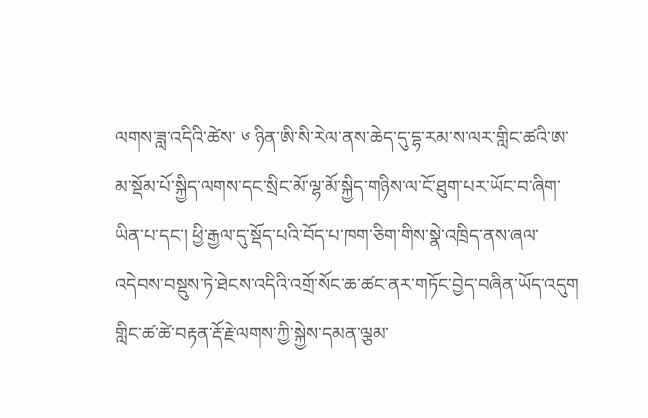ལགས་ཟླ་འདིའི་ཚེས་ ༦ ཉིན་ཨི་སི་རེལ་ནས་ཆེད་དུ་དྷ་རམ་ས་ལར་གླིང་ཚའི་ཨ་མ་སྡོམ་པོ་སྐྱིད་ལགས་དང་སྲིང་མོ་ལྷ་མོ་སྐྱིད་གཉིས་ལ་ངོ་ཐུག་པར་ཡོང་བ་ཞིག་ཡིན་པ་དང་། ཕྱི་རྒྱལ་དུ་སྡོད་པའི་བོད་པ་ཁག་ཅིག་གིས་སྣེ་འཁྲིད་ནས་ཞལ་འདེབས་བསྡུས་ཏེ་ཐེངས་འདིའི་འགྲོ་སོང་ཆ་ཚང་ནར་གཏོང་བྱེད་བཞིན་ཡོད་འདུག
གླིང་ཚ་ཚེ་བརྟན་རྡོ་རྗེ་ལགས་ཀྱི་སྐྱེས་དམན་ལྕམ་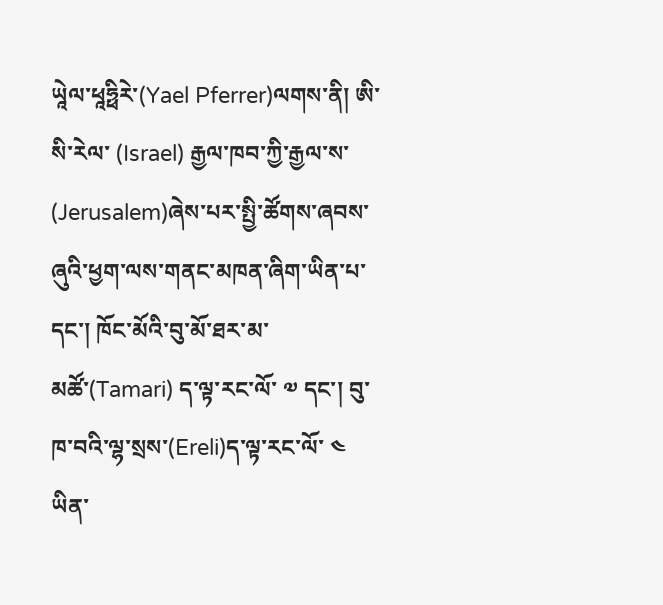ཡཱེལ་ཕཱཧྥིརེ་(Yael Pferrer)ལགས་ནི། ཨི་སི་རེལ་ (Israel) རྒྱལ་ཁབ་ཀྱི་རྒྱལ་ས་ (Jerusalem)ཞེས་པར་སྤྱི་ཚོགས་ཞབས་ཞུའི་ཕྱག་ལས་གནང་མཁན་ཞིག་ཡིན་པ་དང་། ཁོང་མོའི་བུ་མོ་ཐར་མ་མཚོ་(Tamari) ད་ལྟ་རང་ལོ་ ༧ དང་། བུ་ཁ་བའི་ལྷ་སྲས་(Ereli)ད་ལྟ་རང་ལོ་ ༤ ཡིན་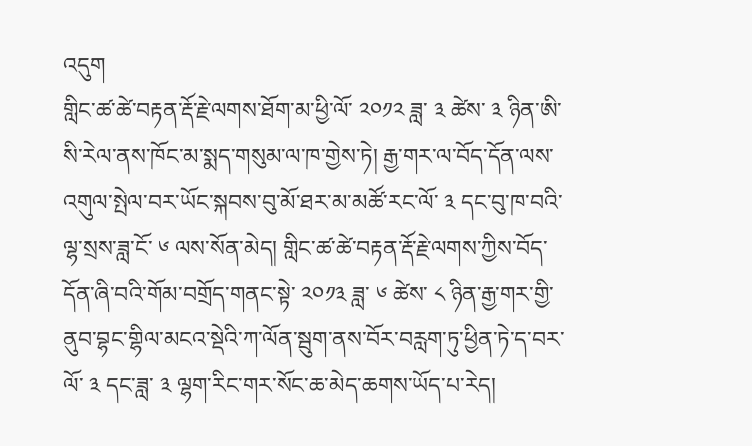འདུག
གླིང་ཚ་ཚེ་བརྟན་རྡོ་རྗེ་ལགས་ཐོག་མ་ཕྱི་ལོ་ ༢༠༡༢ ཟླ་ ༣ ཚེས་ ༣ ཉིན་ཨི་སི་རེལ་ནས་ཁོང་མ་སྨད་གསུམ་ལ་ཁ་གྱེས་ཏེ། རྒྱ་གར་ལ་བོད་དོན་ལས་འགུལ་སྤེལ་བར་ཡོང་སྐབས་བུ་མོ་ཐར་མ་མཚོ་རང་ལོ་ ༣ དང་བུ་ཁ་བའི་ལྷ་སྲས་ཟླ་ངོ་ ༦ ལས་སོན་མེད། གླིང་ཚ་ཚེ་བརྟན་རྡོ་རྗེ་ལགས་ཀྱིས་བོད་དོན་ཞི་བའི་གོམ་བགྲོད་གནང་སྟེ་ ༢༠༡༣ ཟླ་ ༦ ཚེས་ ༨ ཉིན་རྒྱ་གར་གྱི་ནུབ་བྷང་གྷིལ་མངའ་སྡེའི་ཀ་ལོན་སྦུག་ནས་བོར་བརླག་ཏུ་ཕྱིན་ཏེ་ད་བར་ལོ་ ༣ དང་ཟླ་ ༣ ལྷག་རིང་གར་སོང་ཆ་མེད་ཆགས་ཡོད་པ་རེད།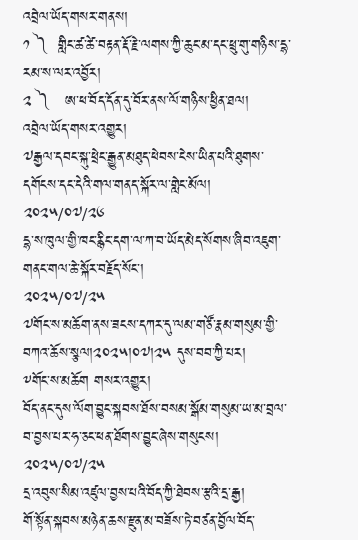འབྲེལ་ཡོད་གསར་གནས།
༡ ༽  གླིང་ཚ་ཚེ་བརྟན་རྡོ་རྗེ་ལགས་ཀྱི་ཆུང་མ་དང་ཕྲུ་གུ་གཉིས་དྷ་རམ་ས་ལར་འབྱོར།
༢ ༽   ཨ་ཕ་བོད་དོན་དུ་བོར་ནས་ལོ་གཉིས་ཕྱིན་ཐལ།
འབྲེལ་ཡོད་གསར་འགྱུར།
༧རྒྱལ་དབང་སྐུ་ཕྲེང་རྒྱུན་མཐུད་ཕེབས་ངེས་ཡིན་པའི་ཐུགས་དགོངས་དང་དེའི་གལ་གནད་སྐོར་ལ་གླེང་མོལ།
༢༠༢༥/༠༧/༢༦
དྷ་ས་ཁུལ་གྱི་ཁང་རྙིང་དག་ལ་ཀ་བ་ཡོད་མེད་སོགས་ཞིབ་འཇུག་གནང་གལ་ཆེ་སྐོར་བརྗོད་སོང་།
༢༠༢༥/༠༧/༢༥
༧གོང་ས་མཆོག་ནས་ཟངས་དཀར་དུ་ལམ་གཙོ་རྣམ་གསུམ་གྱི་བཀའ་ཆོས་སྩལ།༢༠༢༥།༠༧།༢༥ དུས་བབ་ཀྱི་པར།
༸གོང་ས་མཆོག གསར་འགྱུར།
བོད་ནང་དུས་ལོག་བྱུང་སྐབས་ཐོས་བསམ་སྒོམ་གསུམ་ཡ་མ་བྲལ་བ་བྱས་པར་ཧ་ཅང་ཕན་ཐོགས་བྱུང་ཞེས་གསུངས།
༢༠༢༥/༠༧/༢༥
དྲ་འབུས་སིམ་འཛུལ་བྱས་པའི་བོད་ཀྱི་ཐེབས་རྩའི་དྲ་རྒྱ།
གོ་སྟོན་སྐབས་མཉེན་ཆས་རྫུན་མ་བཟོས་ཏེ་བཙན་བྱོལ་བོད་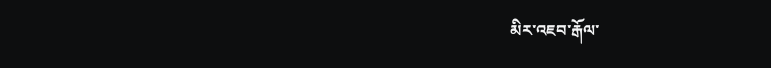མིར་འཇབ་རྒོལ་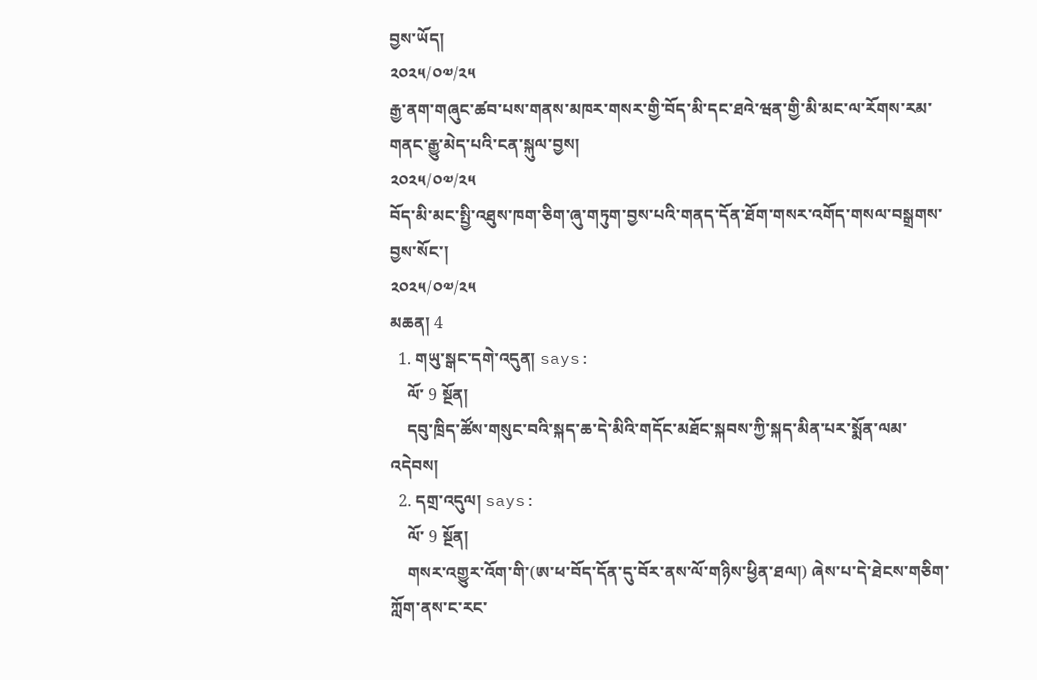བྱས་ཡོད།
༢༠༢༥/༠༧/༢༥
རྒྱ་ནག་གཞུང་ཚབ་པས་གནས་མཁར་གསར་གྱི་བོད་མི་དང་ཐའེ་ཝན་གྱི་མི་མང་ལ་རོགས་རམ་གནང་རྒྱུ་མེད་པའི་ངན་སྐུལ་བྱས།
༢༠༢༥/༠༧/༢༥
བོད་མི་མང་སྤྱི་འཐུས་ཁག་ཅིག་ཞུ་གཏུག་བྱས་པའི་གནད་དོན་ཐོག་གསར་འགོད་གསལ་བསྒྲགས་བྱས་སོང་།
༢༠༢༥/༠༧/༢༥
མཆན། 4
  1. གཡུ་སྒང་དགེ་འདུན། says:
    ལོ་ 9 སྔོན།
    དབུ་ཁྲིད་ཚོས་གསུང་བའི་སྐད་ཆ་དེ་མིའི་གདོང་མཐོང་སྐབས་ཀྱི་སྐད་མིན་པར་སྨོན་ལམ་འདེབས།
  2. དགྲ་འདུལ། says:
    ལོ་ 9 སྔོན།
    གསར་འགྱུར་འོག་གི་(ཨ་ཕ་བོད་དོན་དུ་བོར་ནས་ལོ་གཉིས་ཕྱིན་ཐལ།) ཞེས་པ་དེ་ཐེངས་གཅིག་ཀློག་ནས་ང་རང་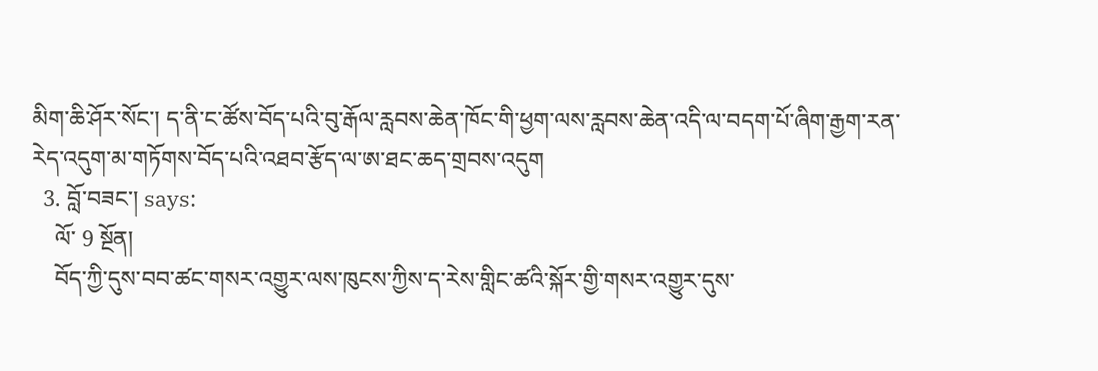མིག་ཆི་ཤོར་སོང་། ད་ནི་ང་ཚོས་བོད་པའི་བུ་རྒོལ་རླབས་ཆེན་ཁོང་གི་ཕྱག་ལས་རླབས་ཆེན་འདི་ལ་བདག་པོ་ཞིག་རྒྱག་རན་རེད་འདུག་མ་གཏོགས་བོད་པའི་འཐབ་རྩོད་ལ་ཨ་ཐང་ཆད་གྲབས་འདུག
  3. བློ་བཟང་། says:
    ལོ་ 9 སྔོན།
    བོད་ཀྱི་དུས་བབ་ཚང་གསར་འགྱུར་ལས་ཁུངས་ཀྱིས་ད་རེས་གླིང་ཚའི་སྐོར་གྱི་གསར་འགྱུར་དུས་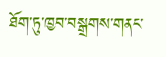ཐོག་ཏུ་ཁྱབ་བསྒྲགས་གནང་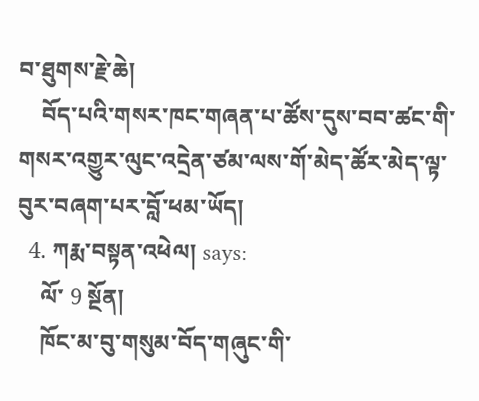བ་ཐུགས་རྗེ་ཆེ།
    བོད་པའི་གསར་ཁང་གཞན་པ་ཚོས་དུས་བབ་ཚང་གི་གསར་འགྱུར་ལུང་འདྲེན་ཙམ་ལས་གོ་མེད་ཚོར་མེད་ལྟ་བུར་བཞག་པར་བློ་ཕམ་ཡོད།
  4. ཀརྨ་བསྟན་འཕེལ། says:
    ལོ་ 9 སྔོན།
    ཁོང་མ་བུ་གསུམ་བོད་གཞུང་གི་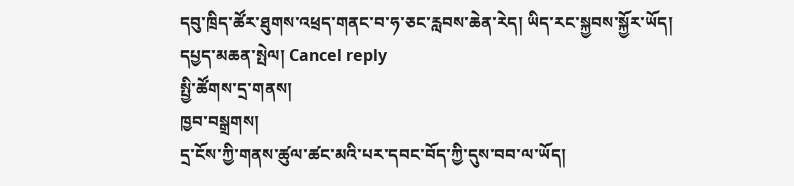དབུ་ཁྲིད་ཚོར་ཐུགས་འཕྲད་གནང་བ་ཧ་ཅང་རླབས་ཆེན་རེད། ཡིད་རང་སྐྱབས་སྐྱོར་ཡོད།
དཔྱད་མཆན་སྤེལ། Cancel reply
སྤྱི་ཚོགས་དྲ་གནས།
ཁྱབ་བསྒྲགས།
དྲ་ངོས་ཀྱི་གནས་ཚུལ་ཚང་མའི་པར་དབང་བོད་ཀྱི་དུས་བབ་ལ་ཡོད།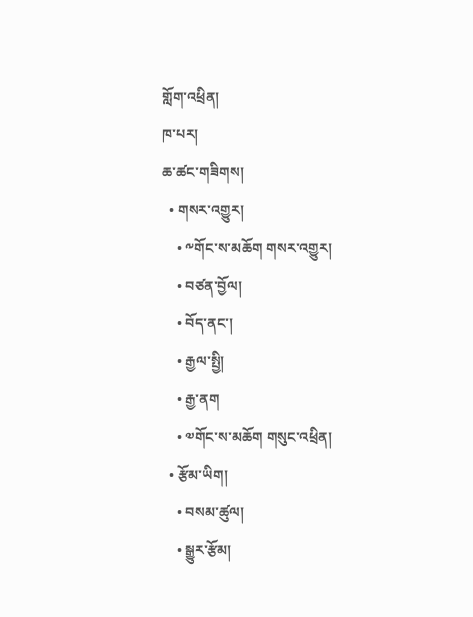གློག་འཕྲིན།
ཁ་པར།
ཆ་ཚང་གཟིགས།
  • གསར་འགྱུར།
    • ༸གོང་ས་མཆོག གསར་འགྱུར།
    • བཙན་བྱོལ།
    • བོད་ནང་།
    • རྒྱལ་སྤྱི།
    • རྒྱ་ནག
    • ༧གོང་ས་མཆོག གསུང་འཕྲིན།
  • རྩོམ་ཡིག།
    • བསམ་ཚུལ།
    • སྒྱུར་རྩོམ།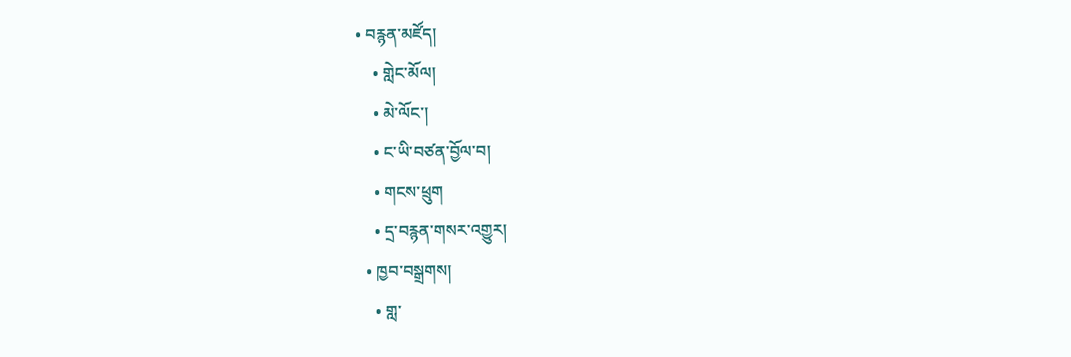• བརྙན་མཛོད།
    • གླེང་མོལ།
    • མེ་ལོང་།
    • ང་ཡི་བཙན་བྱོལ་བ།
    • གངས་ཕྲུག
    • དྲ་བརྙན་གསར་འགྱུར།
  • ཁྱབ་བསྒྲགས།
    • གླ་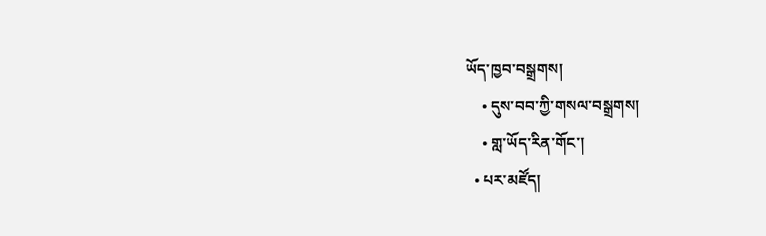ཡོད་ཁྱབ་བསྒྲགས།
    • དུས་བབ་ཀྱི་གསལ་བསྒྲགས།
    • གླ་ཡོད་རིན་གོང་།
  • པར་མཛོད།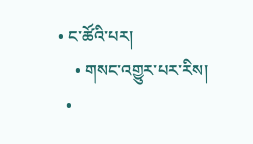• ང་ཚོའི་པར།
    • གསང་འགྱུར་པར་རིས།
  •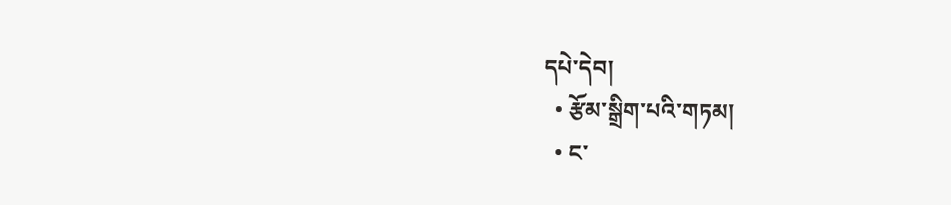དཔེ་དེབ།
  • རྩོམ་སྒྲིག་པའི་གཏམ།
  • ང་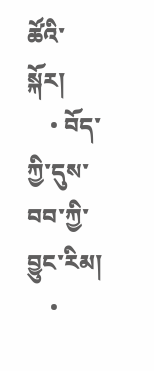ཚོའི་སྐོར།
    • བོད་ཀྱི་དུས་བབ་ཀྱི་བྱུང་རིམ།
    •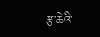རྩ་ཆེའི་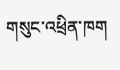གསུང་འཕྲིན་ཁག